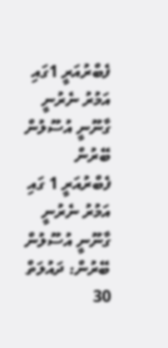ފެބްރުއަރީ 1ގައި އަމުރު ނެރުނީ ގާނޫނީ އުސޫލުން ބޭރުން
ފެބްރުއަރީ 1 ގައި އަމުރު ނެރުނީ ގާނޫނީ އުސޫލުން ބޭރުން: ދައުލަތް
30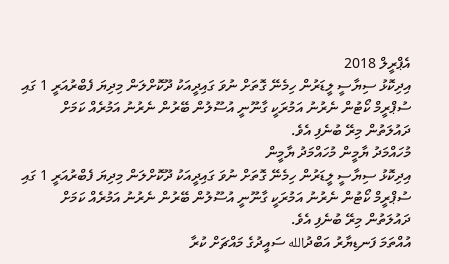އެޕްރީލް 2018
އިދިކޮޅު ސިޔާސީ ލީޑަރުން ހިމެނޭ ގޮތަށް ނުވަ ގައިދީއަކު ދޫކޮށްލަން މިދިޔަ ފެބްރުއަރީ 1 ގައި ސުޕްރީމް ކޯޓުން ނެރުނު އަމުރަކީ ގާނޫނީ އުސޫލުން ބޭރުން ނެރުނު އަމުރެއް ކަމަށް ދައުލަތުން މިރޭ ބުނެފި އެވެ.
މުހައްމަދު ޔާމީން މުހައްމަދު ޔާމީން
އިދިކޮޅު ސިޔާސީ ލީޑަރުން ހިމެނޭ ގޮތަށް ނުވަ ގައިދީއަކު ދޫކޮށްލަން މިދިޔަ ފެބްރުއަރީ 1 ގައި ސުޕްރީމް ކޯޓުން ނެރުނު އަމުރަކީ ގާނޫނީ އުސޫލުން ބޭރުން ނެރުނު އަމުރެއް ކަމަށް ދައުލަތުން މިރޭ ބުނެފި އެވެ.
އުއްތަމަ ފަނޑިޔާރު އަބްދުالله ސައީދުގެ މައްޗަށް ކުރާ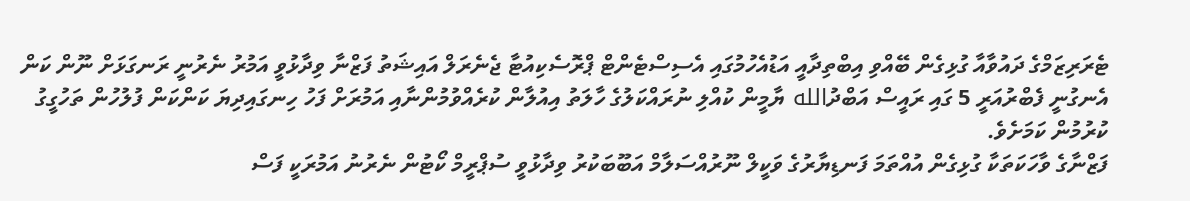ޓެރަރިޒަމްގެ ދައުވާއާ ގުޅިގެން ބޭއްވި އިބްތިދާއީ އަޑުއެހުމުގައި އެސިސްޓެންޓް ޕްރޮސެކިއުޓާ ޖެނެރަލް އައިޝަތު ފަޒްނާ ވިދާޅުވީ އަމުރު ނެރުނީ ރަނގަޅަށް ނޫން ކަން އެނގުނީ ފެބްރުއަރީ 5 ގައި ރައީސް އަބްދުالله ޔާމީން ކުއްލި ނުރައްކަލުގެ ހާލަތު އިއުލާން ކުރެއްވުމުންނާއި އަމުރަށް ފަހު ހިނގައިދިޔަ ކަންކަން ފުލުހުން ތަހުގީގު ކުރުމުން ކަމަށެވެ.
ފަޒްނާގެ ވާހަކަތަކާ ގުޅިގެން އުއްތަމަ ފަނޑިޔާރުގެ ވަކީލް ނޫރުއްސަލާމް އަބޫބަކުރު ވިދާޅުވީ ސުޕްރީމް ކޯޓުން ނެރުނު އަމުރަކީ ފަސް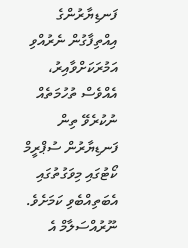ފަނޑިޔާރުންގެ އިއްތިފާގުން ނެރުއްވި އަމުރަކަށްވާއިރު، އެއްވެސް ތުހުމަތެއް ނުކުރެވޭ ތިން ފަނޑިޔާރުން ސުޕްރީމް ކޯޓުގައި މިވަގުތުގައި އެބަތިއްބެވި ކަމަށެވެ.
ނޫރުއްސަލާމް އެ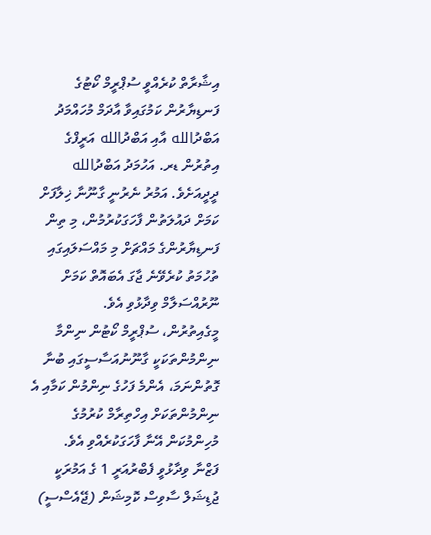އިޝާރާތް ކުރެއްވީ ސުޕްރީމް ކޯޓުގެ ފަނޑިޔާރުން ކަމުގައިވާ އާދަމް މުހައްމަދު އަބްދުالله އާއި އަބްދުالله އަރީފްގެ އިތުރުން ޑރ. އަހުމަދު އަބްދުالله ދީދީއަށެވެ. އަމުރު ނެރުނީ ގާނޫނާ ޚިލާފަށް ކަމަށް ދައުލަތުން ފާހަގަކުރުމުން، މި ތިން ފަނޑިޔާރުންގެ މައްޗަށް މި މައްސަލައިގައި ތުހުމަތު ކުރެވޭނެ ޖާގަ އެބައޮތް ކަމަށް ނޫރުއްސަލާމް ވިދާޅުވި އެވެ.
މީގެއިތުރުން، ސުޕްރީމް ކޯޓުން ނިންމާ ނިންމުންތަކަކީ ގާނޫނުއަސާސީގައި ބުނާ ގޮތުންނަމަ، އެންމެ ފަހުގެ ނިންމުން ކަމާއި އެ ނިންމުންތަކަށް އިހްތިރާމް ކުރުމުގެ މުހިންމުކަން އޭނާ ފާހަގަކުރެއްވި އެވެ.
ފަޒްނާ ވިދާޅުވީ ފެބްރުއަރީ 1 ގެ އަމުރަކީ ޖުޑިޝަލް ސާވިސް ކޮމިޝަން (ޖޭއެސްސީ)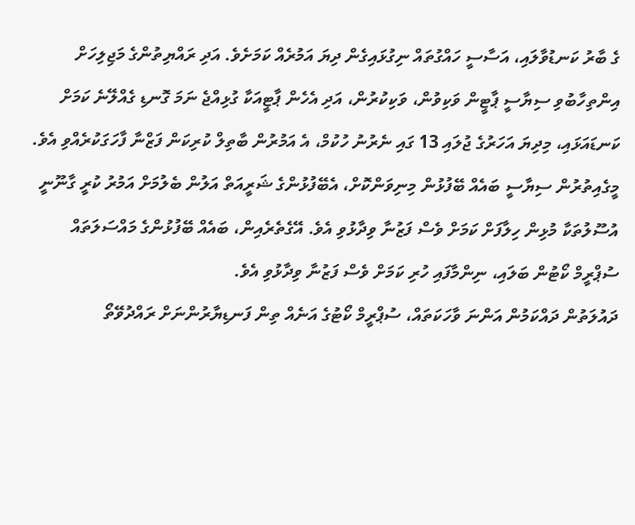ގެ ބާރު ކަނޑުވާލައި، އަސާސީ ހައްގުތައް ނިގުޅައިގެން ދިޔަ އަމުރެއް ކަމަށެވެ. އަދި ރައްޔިތުންގެ މަޖިލިހަށް އިންތިހާބުވި ސިޔާސީ ޕާޓީން ވަކިވުން، ވަކިކުރުން، އަދި އެހެން ޕާޓީއަކާ ގުޅިއްޖެ ނަމަ ގޮނޑި ގެއްލޭނެ ކަމަށް ކަނޑައަޅައި، މިދިޔަ އަހަރުގެ ޖުލައި 13 ގައި ނެރުނު ހުކުމް، އެ އަމުރުން ބާތިލް ކުރިކަން ފަޒްނާ ފާހަގަކުރެއްވި އެވެ.
މީގެއިތުރުން ސިޔާސީ ބައެއް ބޭފުޅުން މިނިވަންކޮށް، އެބޭފުޅުންގެ ޝަރީއަތް އަލުން ބެލުމަށް އަމުރު ކުރީ ގާނޫނީ އުސޫލުތަކާ މުޅިން ހިލާފަށް ކަމަށް ވެސް ފަޒުނާ ވިދާޅުވި އެވެ. އޭގެތެރެއިން، ބައެއް ބޭފުޅުންގެ މައްސަލަތައް ސުޕްރީމް ކޯޓުން ބަލައި، ނިންމާފައި ހުރި ކަމަށް ވެސް ފަޒުނާ ވިދާޅުވި އެވެ.
ދައުލަތުން ދައްކަމުން އަންނަ ވާހަކަތައް، ސުޕްރީމް ކޯޓުގެ އަނެއް ތިން ފަނޑިޔާރުންނަށް ރައްދުވޭތޯ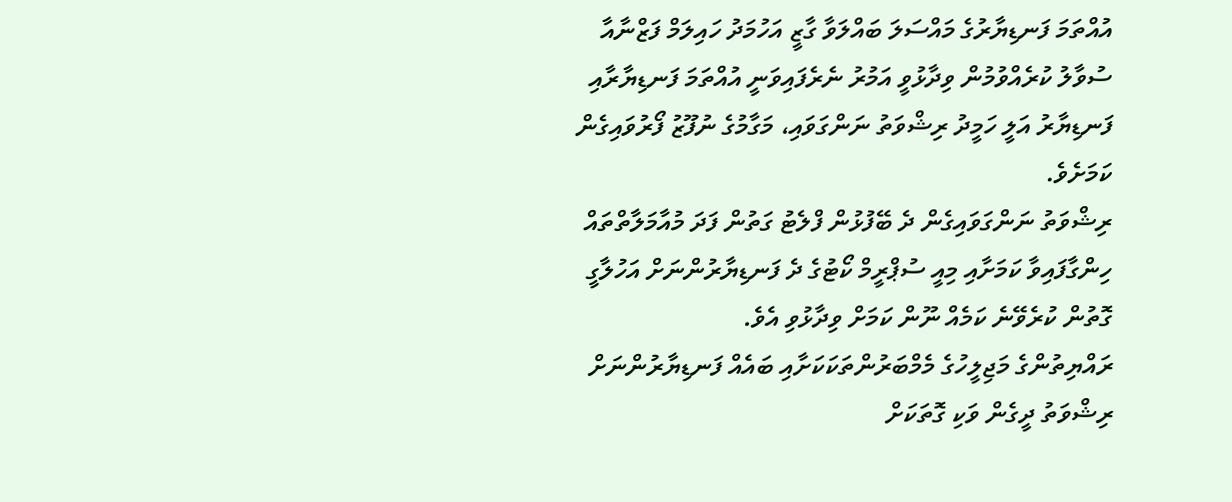އުއްތަމަ ފަނޑިޔާރުގެ މައްސަލަ ބައްލަވާ ގާޒީ އަހުމަދު ހައިލަމް ފަޒްނާއާ ސުވާލު ކުރެއްވުމުން ވިދާޅުވީ އަމުރު ނެރެފައިވަނީ އުއްތަމަ ފަނޑިޔާރާއި ފަނޑިޔާރު އަލީ ހަމީދު ރިޝްވަތު ނަންގަވައި، މަގާމުގެ ނުފޫޒު ފޯރުވައިގެން ކަމަށެވެ.
ރިޝްވަތު ނަންގަވައިގެން ދެ ބޭފުޅުން ފްލެޓު ގަތުން ފަދަ މުއާމަލާތްތައް ހިންގާފައިވާ ކަމަށާއި މިއީ ސުޕްރީމް ކޯޓުގެ ދެ ފަނޑިޔާރުންނަށް އަހުލާގީ ގޮތުން ކުރެވޭނެ ކަމެއް ނޫން ކަމަށް ވިދާޅުވި އެވެ.
ރައްޔިތުންގެ މަޖިލީހުގެ މެމްބަރުންތަކަކަށާއި ބައެއް ފަނޑިޔާރުންނަށް ރިޝްވަތު ދީގެން ވަކި ގޮތަކަށް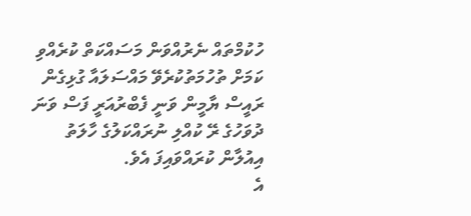ހުކުމްތައް ނެރުއްވަން މަސައްކަތް ކުރެއްވި ކަމަށް ތުހުމަތުކުރެވޭ މައްސަލައާ ގުޅިގެން ރައީސް ޔާމީން ވަނީ ފެބްރުއަރީ ފަސް ވަނަ ދުވަހުގެ ރޭ ކުއްލި ނުރައްކަލުގެ ހާލަތު އިއުލާން ކުރައްވައިފަ އެވެ.
އެ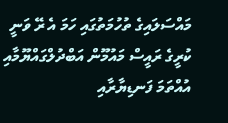މައްސަލައިގެ ތުހުމަތުގައި ހަމަ އެ ރޭ ވަނީ ކުރީގެ ރައީސް މައުމޫން އަބްދުލްގައްޔޫމާއި އުއްތަމަ ފަނޑިޔާރާއި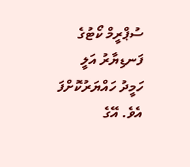ސުޕްރީމް ކޯޓުގެ ފަނޑިޔާރު އަލީ ހަމީދު ހައްޔަރުކޮށްފަ އެވެ. އޭގެ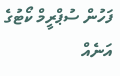ފަހުން ސުޕްރީމް ކޯޓުގެ އަނެއް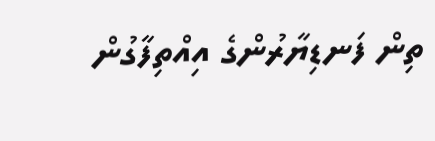ތިން ފަނޑިޔާރުންގެ އިއްތިފާގުން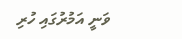ވަނީ އަމުރުގައި ހުރި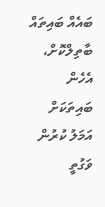ބައެއް ބައިތައް ބާތިލްކޮށް، އެހެން ބައިތަކަށް އަމަލު ކުރުން ވަގުތީ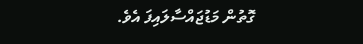ގޮތުން މަޑުޖައްސާލައިފަ އެވެ.